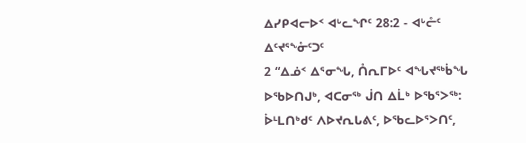ᐃᓯᑭᐊᓕᐅᑉ ᐊᒡᓚᖏᑦ 28:2 - ᐊᒡᓔᑦ ᐃᑦᔪᕐᖕᓁᑦᑐᑦ
2 “ᐃᓅᑉ ᐃᕐᓂᖓ, ᑍᕆᒥᐅᑦ ᐊᖓᔪᖅᑳᖓ ᐅᖃᐅᑎᒍᒃ, ᐊᑕᓂᖅ ᒎᑎ ᐃᒫᒃ ᐅᖃᕐᐳᖅ: ᐆᒻᒪᑎᒃᑯᑦ ᐱᐅᔪᕆᒐᕕᑦ, ᐅᖃᓚᐅᕐᐳᑎᑦ,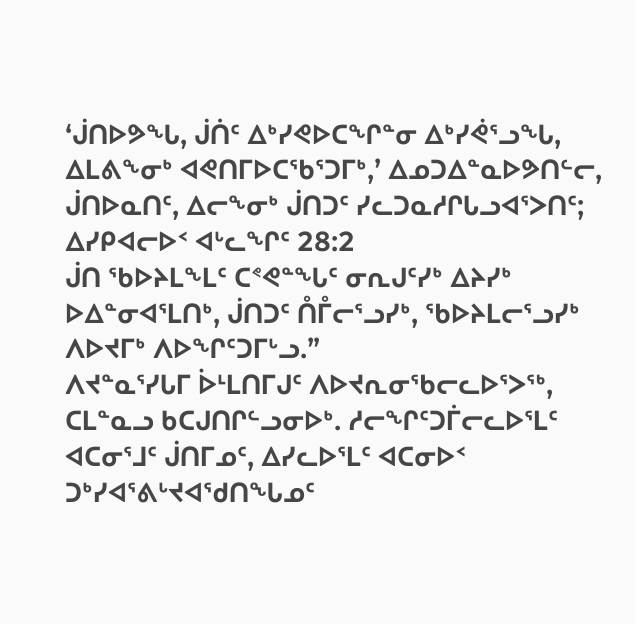‘ᒎᑎᐅᕗᖓ, ᒎᑏᑦ ᐃᒃᓯᕙᐅᑕᖏᓐᓂ ᐃᒃᓯᕚᕐᓗᖓ, ᐃᒪᕕᖕᓂᒃ ᐊᕙᑎᒥᐅᑕᖃᕐᑐᒥᒃ,’ ᐃᓄᑐᐃᓐᓇᐅᕗᑎᓪᓕ, ᒎᑎᐅᓇᑎᑦ, ᐃᓕᖕᓂᒃ ᒎᑎᑐᑦ ᓯᓚᑐᓇᓱᒋᒐᓗᐊᕐᐳᑎᑦ;
ᐃᓯᑭᐊᓕᐅᑉ ᐊᒡᓚᖏᑦ 28:2
ᒎᑎ ᖃᐅᔨᒪᖕᒪᑦ ᑕᕝᕙᓐᖓᑦ ᓂᕆᒍᑦᓯᒃ ᐃᔨᓯᒃ ᐅᐃᓐᓂᐊᕐᒪᑎᒃ, ᒎᑎᑐᑦ ᑍᒤᓕᕐᓗᓯᒃ, ᖃᐅᔨᒪᓕᕐᓗᓯᒃ ᐱᐅᔪᒥᒃ ᐱᐅᖏᑦᑐᒥᒡᓗ.”
ᐱᔪᓐᓇᕐᓯᒐᒥ ᐆᒻᒪᑎᒥᒍᑦ ᐱᐅᔪᕆᓂᖃᓕᓚᐅᕐᐳᖅ, ᑕᒪᓐᓇᓗ ᑲᑕᒍᑎᒋᓪᓗᓂᐅᒃ. ᓱᓕᖏᑦᑐᒦᓕᓚᐅᕐᒪᑦ ᐊᑕᓂᕐᒧᑦ ᒎᑎᒥᓄᑦ, ᐃᓯᓚᐅᕐᒪᑦ ᐊᑕᓂᐅᑉ ᑐᒃᓯᐊᕐᕕᒡᔪᐊᖁᑎᖓᓄᑦ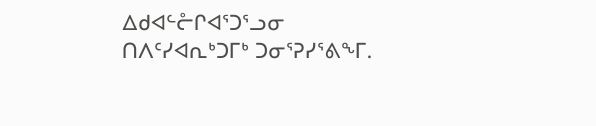ᐃᑯᐊᓪᓔᒋᐊᕐᑐᕐᓗᓂ ᑎᐱᑦᓯᐊᕆᒃᑐᒥᒃ ᑐᓂᕐᕈᓯᕐᕕᖕᒥ.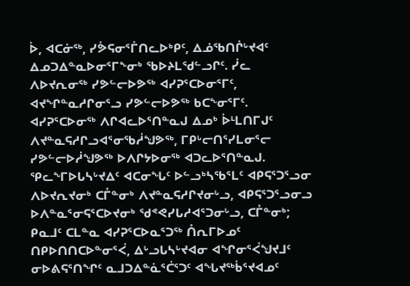ᐆ, ᐊᑕᓃᖅ, ᓯᕘᕋᓂᕐᒦᑎᓚᐅᒃᑭᑦ, ᐃᓅᖃᑎᒌᒡᔪᐊᑦ ᐃᓄᑐᐃᓐᓇᐅᓂᕐᒥᖕᓂᒃ ᖃᐅᔨᒪᖁᓪᓗᒋᑦ. ᓰᓚ
ᐱᐅᔪᕆᓂᖅ ᓯᕗᓪᓕᐅᕗᖅ ᐊᓯᕈᕐᑕᐅᓂᕐᒥᑦ, ᐊᔪᖏᓐᓇᓱᒋᓂᕐᓗ ᓯᕗᓪᓕᐅᕗᖅ ᑲᑕᖕᓂᕐᒥᑦ.
ᐊᓯᕈᕐᑕᐅᓂᖅ ᐱᒋᐊᓚᐅᕐᑎᓐᓇᒍ ᐃᓄᒃ ᐆᒻᒪᑎᒥᒍᑦ ᐱᔪᓐᓇᕋᓱᒋᓗᐊᕐᓂᖃᓲᖑᕗᖅ, ᒥᑭᒡᓕᑎᕐᓯᒪᓂᕐᓕ ᓯᕗᓪᓕᐅᓲᖑᕗᖅ ᐅᐱᒋᔭᐅᓂᖅ ᐊᑐᓚᐅᕐᑎᓐᓇᒍ.
ᕿᓚᖕᒥᐅᒐᓴᒡᔪᐃᑦ ᐊᑕᓂᖓᑦ ᐅᓪᓗᒃᓴᖃᕐᒪᑦ ᐊᑭᕋᕐᑐᕐᓗᓂ ᐱᐅᔪᕆᔪᓂᒃ ᑕᒤᓐᓂᒃ ᐱᔪᓐᓇᕋᓱᒋᔪᓂᒡᓗ, ᐊᑭᕋᕐᑐᕐᓗᓂᓗ ᐅᐱᓐᓇᕐᓂᕋᕐᑕᐅᔪᓂᒃ ᖁᕝᕙᓯᒐᓱᐊᕐᑐᓂᒡᓗ, ᑕᒤᓐᓂᒃ;
ᑭᓇᒧᑦ ᑕᒪᓐᓇ ᐊᓯᕈᕐᑕᐅᓇᕐᑐᖅ ᑍᕆᒥᐅᓄᑦ ᑎᑭᐅᑎᑎᑕᐅᓐᓂᕐᐹ, ᐃᒡᓗᒐᓴᒡᔪᐊᓂ ᐊᖏᓂᕐᐹᖑᔪᒧᑦ ᓂᐅᕕᕋᕐᑎᖏᑦ ᓇᒧᑐᐃᓐᓈᕐᑖᕐᑐᑦ ᐊᖓᔪᖅᑳᕐᔪᐊᓄᑦ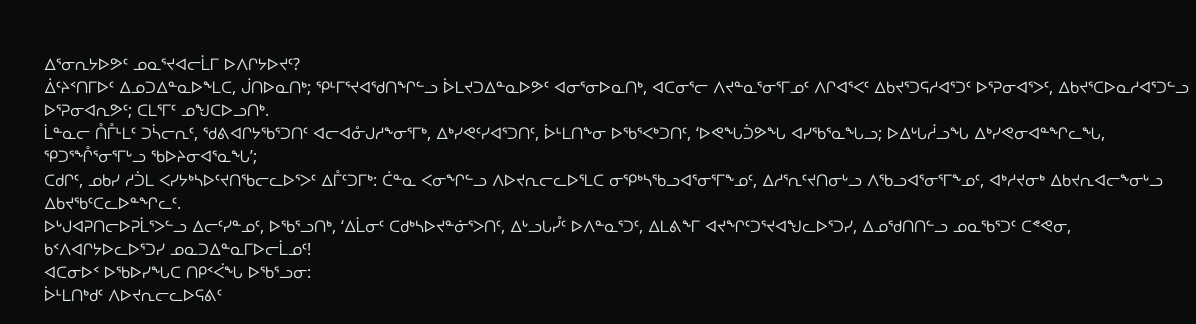ᐃᕐᓂᕆᔭᐅᕗᑦ ᓄᓇᕐᔪᐊᓕᒫᒥ ᐅᐱᒋᔭᐅᔪᑦ?
ᐄᑦᔨᑉᑎᒥᐅᑦ ᐃᓄᑐᐃᓐᓇᐅᖕᒪᑕ, ᒎᑎᐅᓇᑎᒃ; ᕿᒻᒥᕐᔪᐊᖁᑎᖏᓪᓗ ᐆᒪᔪᑐᐃᓐᓇᐅᕗᑦ ᐊᓂᕐᓂᐅᓇᑎᒃ, ᐊᑕᓂᕐᓕ ᐱᔪᓐᓇᕐᓂᕐᒥᓄᑦ ᐱᒋᐊᕐᐸᑦ ᐃᑲᔪᕐᑐᕋᓱᐊᕐᑐᑦ ᐅᕐᕈᓂᐊᕐᐳᑦ, ᐃᑲᔪᕐᑕᐅᓇᓱᐊᕐᑐᓪᓗ ᐅᕐᕈᓂᐊᕆᕗᑦ; ᑕᒪᕐᒥᑦ ᓄᖑᑕᐅᓗᑎᒃ.
ᒫᓐᓇᓕ ᑍᒤᒻᒪᑦ ᑐᓵᓕᕆᑦ, ᖁᕕᐊᒋᔭᖃᕐᑐᑎᑦ ᐊᓕᐊᓁᒍᓱᖕᓂᕐᒥᒃ, ᐃᒃᓯᕙᑦᓯᐊᕐᑐᑎᑦ, ᐆᒻᒪᑎᖕᓂ ᐅᖃᕐᐸᒃᑐᑎᑦ, ‘ᐅᕙᖓᑑᕗᖓ ᐊᓯᖃᕐᓇᖓᓗ; ᐅᐃᒡᒐᓲᓗᖓ ᐃᒃᓯᕙᓂᐊᓐᖏᓚᖓ, ᕿᑐᕐᖎᕐᓂᕐᒥᒡᓗ ᖃᐅᔨᓂᐊᕐᓇᖓ’;
ᑕᑯᒋᑦ, ᓄᑲᓯ ᓱᑑᒪ ᐸᓯᔭᒃᓴᐅᑦᔪᑎᖃᓕᓚᐅᕐᐳᑦ ᐃᒤᑦᑐᒥᒃ: ᑖᓐᓇ ᐸᓂᖏᓪᓗ ᐱᐅᔪᕆᓕᓚᐅᕐᒪᑕ ᓂᕿᒃᓴᖃᓗᐊᕐᓂᕐᒥᖕᓄᑦ, ᐃᓱᕐᕆᑦᔪᑎᓂᒡᓗ ᐱᖃᓗᐊᕐᓂᕐᒥᖕᓄᑦ, ᐊᒃᓱᔪᓂᒃ ᐃᑲᔪᕆᐊᓕᖕᓂᒡᓗ ᐃᑲᔪᖃᑦᑕᓚᐅᓐᖏᓚᑦ.
ᐅᒡᒍᐊᕈᑎᓕᐅᕈᒫᕐᐳᓪᓗ ᐃᓕᑦᓯᓐᓄᑦ, ᐅᖃᕐᓗᑎᒃ, ‘ᐃᒫᓂᑦ ᑕᑯᒃᓴᐅᔪᓐᓃᕐᐳᑎᑦ, ᐃᒡᓗᒐᓮᑦ ᐅᐱᓐᓇᕐᑐᑦ, ᐃᒪᕕᖕᒥ ᐊᔪᖏᑦᑐᕐᔪᐊᖑᓚᐅᕐᑐᓯ, ᐃᓄᖁᑎᑎᓪᓗ ᓄᓇᖃᕐᑐᑦ ᑕᕝᕙᓂ, ᑲᑉᐱᐊᒋᔭᐅᓚᐅᕐᑐᓯ ᓄᓇᑐᐃᓐᓇᒥᐅᓕᒫᓄᑦ!
ᐊᑕᓂᐅᑉ ᐅᖃᐅᓯᖓᑕ ᑎᑭᑉᐹᖓ ᐅᖃᕐᓗᓂ:
ᐆᒻᒪᑎᒃᑯᑦ ᐱᐅᔪᕆᓕᓚᐅᕋᕕᑦ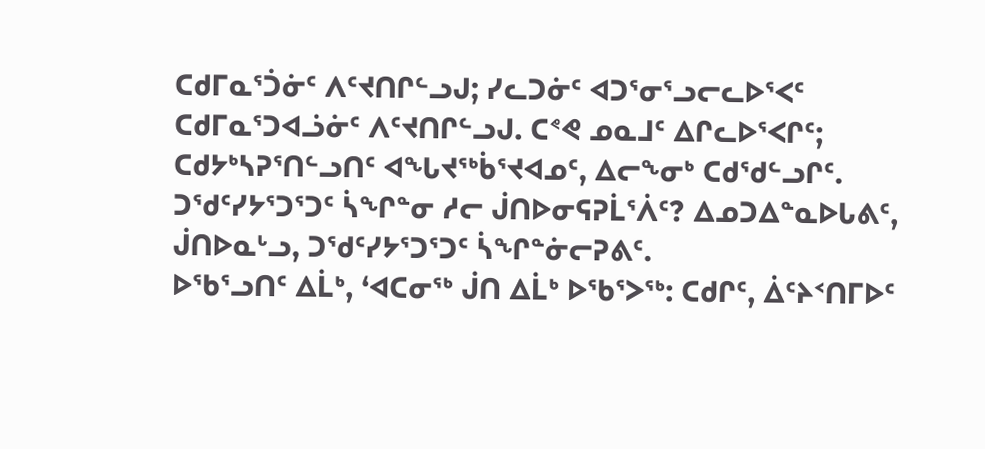ᑕᑯᒥᓇᕐᑑᓃᑦ ᐱᑦᔪᑎᒋᓪᓗᒍ; ᓯᓚᑐᓃᑦ ᐊᑐᕐᓂᕐᓗᓕᓚᐅᕐᐸᑦ ᑕᑯᒥᓇᕐᑐᐊᓘᓃᑦ ᐱᑦᔪᑎᒋᓪᓗᒍ. ᑕᕝᕙ ᓄᓇᒧᑦ ᐃᒋᓚᐅᕐᐸᒋᑦ; ᑕᑯᔭᒃᓴᕈᕐᑎᓪᓗᑎᑦ ᐊᖓᔪᖅᑳᕐᔪᐊᓄᑦ, ᐃᓕᖕᓂᒃ ᑕᑯᖁᓪᓗᒋᑦ.
ᑐᖁᑦᓯᔭᕐᑐᕐᑐᑦ ᓵᖏᓐᓂ ᓱᓕ ᒎᑎᐅᓂᕋᕈᒫᕐᐲᑦ? ᐃᓄᑐᐃᓐᓇᐅᒐᕕᑦ, ᒎᑎᐅᓇᒡᓗ, ᑐᖁᑦᓯᔭᕐᑐᕐᑐᑦ ᓵᖏᓐᓃᓕᕈᕕᑦ.
ᐅᖃᕐᓗᑎᑦ ᐃᒫᒃ, ‘ᐊᑕᓂᖅ ᒎᑎ ᐃᒫᒃ ᐅᖃᕐᐳᖅ: ᑕᑯᒋᑦ, ᐄᑦᔨᑉᑎᒥᐅᑦ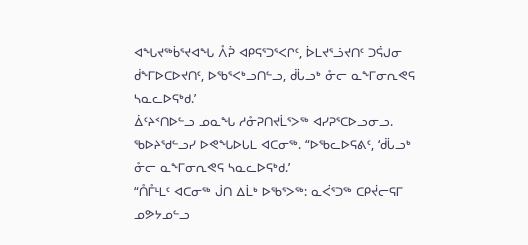ᐊᖓᔪᖅᑳᕐᔪᐊᖓ ᐰᕉ ᐊᑭᕋᕐᑐᕐᐸᒋᑦ, ᐆᒪᔪᕐᓘᔪᑎᑦ ᑐᕌᒍᓂ ᑰᖕᒥᐅᑕᐅᔪᑎᑦ, ᐅᖃᕐᐸᒃᓗᑎᓪᓗ, ᑰᒑᓗᒃ ᓁᓕ ᓇᖕᒥᓂᕆᕙᕋ ᓴᓇᓚᐅᕋᒃᑯ.’
ᐄᑦᔨᑉᑎᐅᓪᓗ ᓄᓇᖓ ᓱᓁᕈᑎᔪᒫᕐᐳᖅ ᐊᓯᕈᕐᑕᐅᓗᓂᓗ. ᖃᐅᔨᖁᓪᓗᓯ ᐅᕙᖓᐅᒐᒪ ᐊᑕᓂᖅ. “ᐅᖃᓚᐅᕋᕕᑦ, ‘ᑰᒑᓗᒃ ᓁᓕ ᓇᖕᒥᓂᕆᕙᕋ ᓴᓇᓚᐅᕋᒃᑯ.’
“ᑍᒤᒻᒪᑦ ᐊᑕᓂᖅ ᒎᑎ ᐃᒫᒃ ᐅᖃᕐᐳᖅ: ᓇᐹᕐᑐᖅ ᑕᑭᔫᓕᕋᒥ ᓄᕗᔭᓄᓪᓗ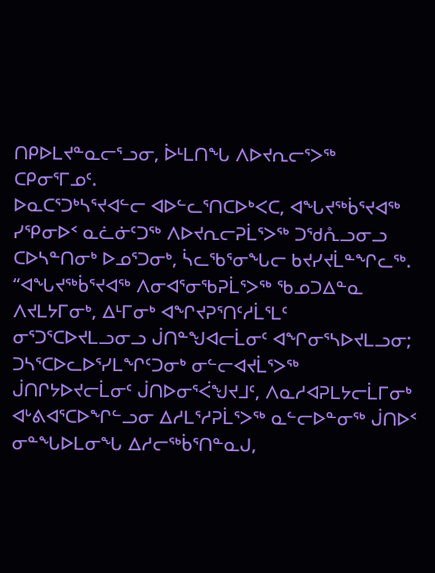ᑎᑭᐅᒪᔪᓐᓇᓕᕐᓗᓂ, ᐆᒻᒪᑎᖓ ᐱᐅᔪᕆᓕᕐᐳᖅ ᑕᑭᓂᕐᒥᓄᑦ.
ᐅᓇᑕᕐᑐᒃᓴᕐᔪᐊᓪᓕ ᐊᐅᓪᓚᕐᑎᑕᐅᒃᐸᑕ, ᐊᖓᔪᖅᑳᕐᔪᐊᖅ ᓯᕿᓂᐅᑉ ᓇᓛᓃᑦᑐᖅ ᐱᐅᔪᕆᓕᕈᒫᕐᐳᖅ ᑐᖁᕅᓗᓂᓗ ᑕᐅᓴᓐᑎᓂᒃ ᐅᓄᕐᑐᓂᒃ, ᓵᓚᖃᕐᓂᖓᓕ ᑲᔪᓯᔪᒫᓐᖏᓚᖅ.
“ᐊᖓᔪᖅᑳᕐᔪᐊᖅ ᐱᓂᐊᕐᓂᖃᕈᒫᕐᐳᖅ ᖃᓄᑐᐃᓐᓇ ᐱᔪᒪᔭᒥᓂᒃ, ᐃᒻᒥᓂᒃ ᐊᖏᔪᕈᕐᑎᑦᓱᒫᕐᒪᑦ ᓂᕐᑐᕐᑕᐅᔪᒪᓗᓂᓗ ᒎᑎᓐᖑᐊᓕᒫᓂᑦ ᐊᖏᓂᕐᓴᐅᔪᒪᓗᓂ; ᑐᓴᕐᑕᐅᓚᐅᕐᓯᒪᖏᑦᑐᓂᒃ ᓂᓪᓕᐊᔪᒫᕐᐳᖅ ᒎᑎᒋᔭᐅᔪᓕᒫᓂᑦ ᒎᑎᐅᓂᕐᐹᖑᔪᒧᑦ, ᐱᓇᓱᐊᕈᒪᔭᓕᒫᒥᓂᒃ ᐊᒡᕕᐊᕐᑕᐅᖏᓪᓗᓂ ᐃᓱᒪᕐᓱᕈᒫᕐᐳᖅ ᓇᓪᓕᐅᓐᓂᖅ ᒎᑎᐅᑉ ᓂᓐᖓᐅᒪᓂᖓ ᐃᓱᓕᖅᑳᕐᑎᓐᓇᒍ,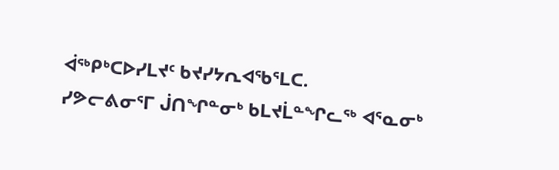ᐋᖅᑭᒃᑕᐅᓯᒪᔪᑦ ᑲᔪᓯᔭᕆᐊᖃᕐᒪᑕ.
ᓯᕗᓕᕕᓂᕐᒥ ᒎᑎᖏᓐᓂᒃ ᑲᒪᔪᒫᓐᖏᓚᖅ ᐊᕐᓇᓂᒃ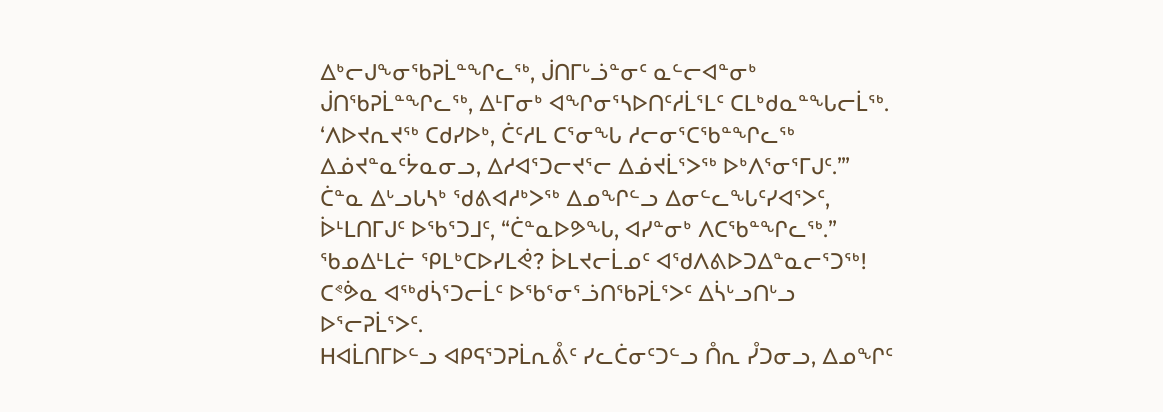ᐃᒃᓕᒍᖕᓂᖃᕈᒫᓐᖏᓚᖅ, ᒎᑎᒥᒡᓘᓐᓂᑦ ᓇᓪᓕᐊᓐᓂᒃ ᒎᑎᖃᕈᒫᓐᖏᓚᖅ, ᐃᒻᒥᓂᒃ ᐊᖏᓂᕐᓴᐅᑎᑦᓱᒫᕐᒪᑦ ᑕᒪᒃᑯᓇᓐᖓᓕᒫᖅ.
‘ᐱᐅᔪᕆᔪᖅ ᑕᑯᓯᐅᒃ, ᑖᑦᓱᒪ ᑕᕐᓂᖓ ᓱᓕᓂᕐᑕᖃᓐᖏᓚᖅ ᐃᓅᔪᓐᓇᑦᔮᓇᓂᓗ, ᐃᓱᐊᕐᑐᓕᔪᕐᓕ ᐃᓅᔪᒫᕐᐳᖅ ᐅᒃᐱᕐᓂᕐᒥᒍᑦ.’”
ᑖᓐᓇ ᐃᒡᓗᒐᓴᒃ ᖁᕕᐊᓱᒃᐳᖅ ᐃᓄᖏᓪᓗ ᐃᓂᓪᓚᖓᑦᓯᐊᕐᐳᑦ, ᐆᒻᒪᑎᒥᒍᑦ ᐅᖃᕐᑐᒧᑦ, “ᑖᓐᓇᐅᕗᖓ, ᐊᓯᓐᓂᒃ ᐱᑕᖃᓐᖏᓚᖅ.” ᖃᓄᐃᒻᒪᓖ ᕿᒪᒃᑕᐅᓯᒪᕚ? ᐆᒪᔪᓕᒫᓄᑦ ᐊᖁᐱᕕᐅᑐᐃᓐᓇᓕᕐᑐᖅ! ᑕᕝᕘᓇ ᐊᖅᑯᓵᕐᑐᓕᒫᑦ ᐅᖃᕐᓂᕐᓘᑎᖃᕈᒫᕐᐳᑦ ᐃᓵᒡᓗᑎᒡᓗ ᐅᕐᓕᕈᒫᕐᐳᑦ.
ᕼᐊᒫᑎᒥᐅᓪᓗ ᐊᑭᕋᕐᑐᕈᒫᕆᕔᑦ ᓯᓚᑖᓂᑦᑐᓪᓗ ᑍᕆ ᓮᑐᓂᓗ, ᐃᓄᖏᑦ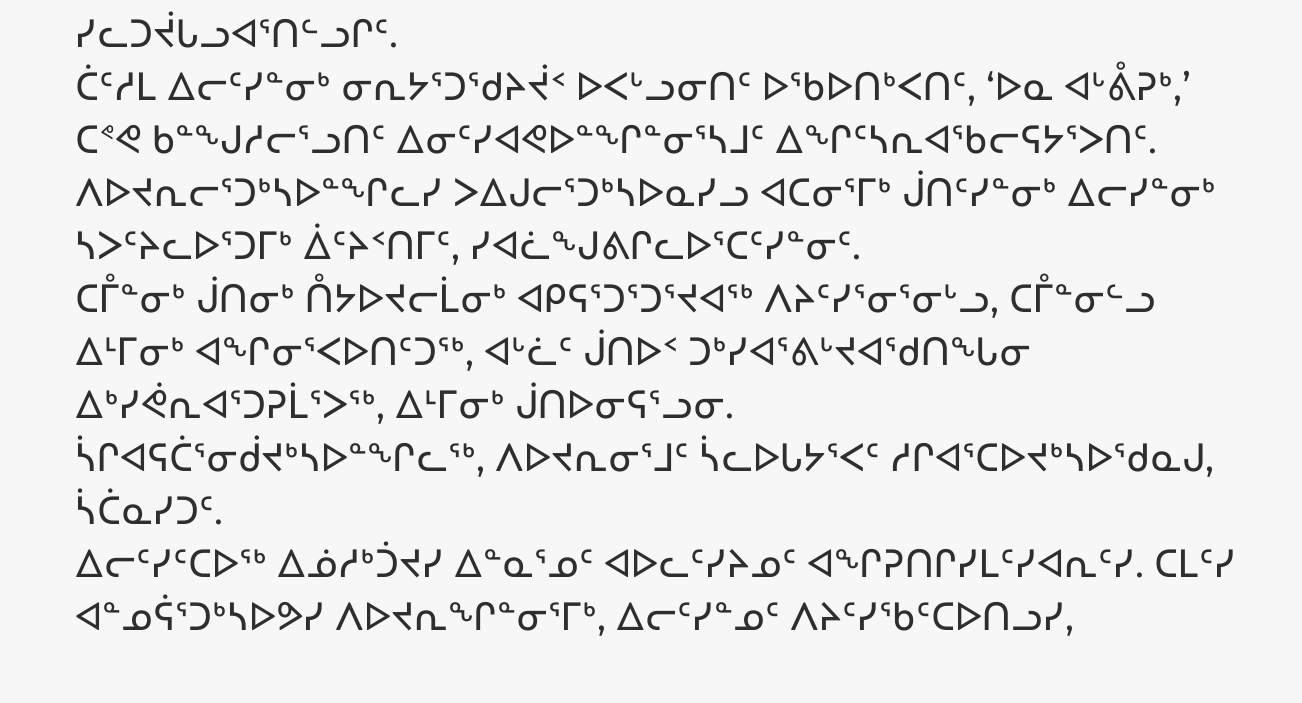ᓯᓚᑐᔫᒐᓗᐊᕐᑎᓪᓗᒋᑦ.
ᑖᑦᓱᒪ ᐃᓕᑦᓯᓐᓂᒃ ᓂᕆᔭᕐᑐᖁᔨᔫᑉ ᐅᐸᒡᓗᓂᑎᑦ ᐅᖃᐅᑎᒃᐸᑎᑦ, ‘ᐅᓇ ᐊᒡᕔᕈᒃ,’ ᑕᕝᕙ ᑲᓐᖑᓱᓕᕐᓗᑎᑦ ᐃᓂᑦᓯᐊᕙᐅᓐᖏᓐᓂᕐᓴᒧᑦ ᐃᖏᑦᓴᕆᐊᖃᓕᕋᔭᕐᐳᑎᑦ.
ᐱᐅᔪᕆᓕᕐᑐᒃᓴᐅᓐᖏᓚᓯ ᐳᐃᒍᓕᕐᑐᒃᓴᐅᓇᓯᓗ ᐊᑕᓂᕐᒥᒃ ᒎᑎᑦᓯᓐᓂᒃ ᐃᓕᓯᓐᓂᒃ ᓴᐳᑦᔨᓚᐅᕐᑐᒥᒃ ᐄᑦᔨᑉᑎᒥᑦ, ᓯᐊᓛᖑᕕᒋᓚᐅᕐᑕᑦᓯᓐᓂᑦ.
ᑕᒤᓐᓂᒃ ᒎᑎᓂᒃ ᑍᔭᐅᔪᓕᒫᓂᒃ ᐊᑭᕋᕐᑐᕐᑐᕐᔪᐊᖅ ᐱᔨᑦᓯᕐᓂᕐᓂᒡᓗ, ᑕᒤᓐᓂᓪᓗ ᐃᒻᒥᓂᒃ ᐊᖏᓂᕐᐸᐅᑎᑦᑐᖅ, ᐊᒡᓛᑦ ᒎᑎᐅᑉ ᑐᒃᓯᐊᕐᕕᒡᔪᐊᖁᑎᖓᓂ ᐃᒃᓯᕚᕆᐊᕐᑐᕈᒫᕐᐳᖅ, ᐃᒻᒥᓂᒃ ᒎᑎᐅᓂᕋᕐᓗᓂ.
ᓵᒋᐊᕋᑖᕐᓂᑰᔪᒃᓴᐅᓐᖏᓚᖅ, ᐱᐅᔪᕆᓂᕐᒧᑦ ᓵᓚᐅᒐᔭᕐᐸᑦ ᓱᒋᐊᕐᑕᐅᔪᒃᓴᐅᖁᓇᒍ, ᓵᑖᓇᓯᑐᑦ.
ᐃᓕᑦᓯᑦᑕᐅᖅ ᐃᓅᓱᒃᑑᔪᓯ ᐃᓐᓇᕐᓄᑦ ᐊᐅᓚᑦᓯᔨᓄᑦ ᐊᖏᕈᑎᒋᓯᒪᑦᓯᐊᕆᑦᓯ. ᑕᒪᑦᓯ ᐊᓐᓄᕌᕐᑐᒃᓴᐅᕗᓯ ᐱᐅᔪᕆᖏᓐᓂᕐᒥᒃ, ᐃᓕᑦᓯᓐᓄᑦ ᐱᔨᑦᓯᖃᑦᑕᐅᑎᓗᓯ,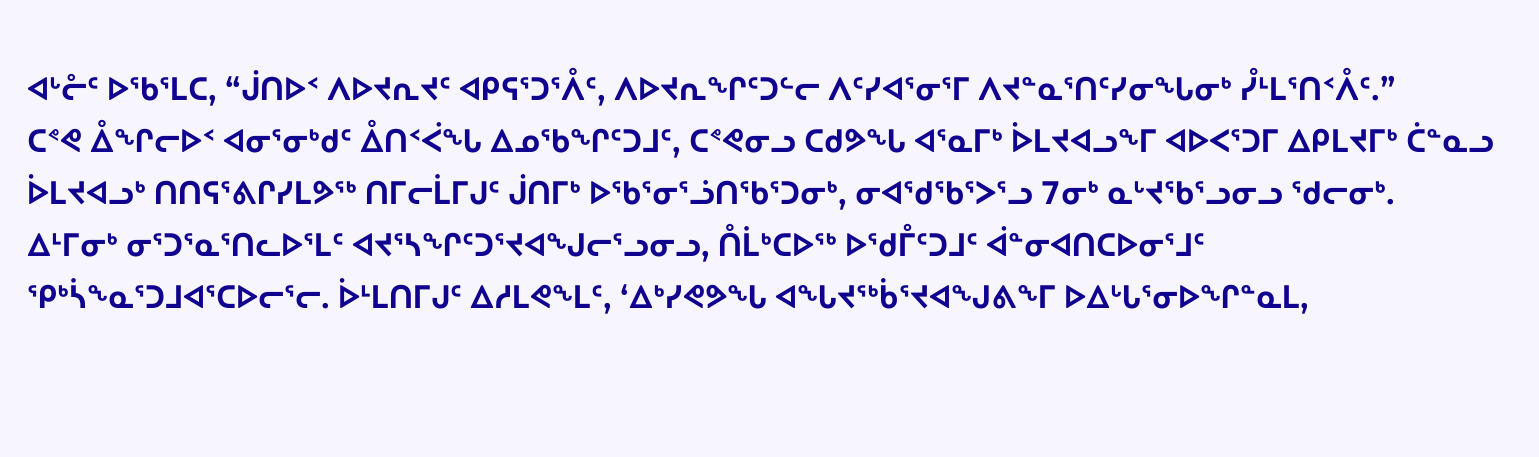ᐊᒡᓔᑦ ᐅᖃᕐᒪᑕ, “ᒎᑎᐅᑉ ᐱᐅᔪᕆᔪᑦ ᐊᑭᕋᕐᑐᕐᐰᑦ, ᐱᐅᔪᕆᖏᑦᑐᓪᓕ ᐱᑦᓯᐊᕐᓂᕐᒥ ᐱᔪᓐᓇᕐᑎᑦᓯᓂᖓᓂᒃ ᓮᒻᒪᕐᑎᑉᐰᑦ.”
ᑕᕝᕙ ᐂᖏᓕᐅᑉ ᐊᓂᕐᓂᒃᑯᑦ ᐂᑎᑉᐹᖓ ᐃᓄᖃᖏᑦᑐᒧᑦ, ᑕᕝᕙᓂᓗ ᑕᑯᕗᖓ ᐊᕐᓇᒥᒃ ᐆᒪᔪᐊᓗᖕᒥ ᐊᐅᐸᕐᑐᒥ ᐃᑭᒪᔪᒥᒃ ᑖᓐᓇᓗ ᐆᒪᔪᐊᓗᒃ ᑎᑎᕋᕐᕕᒋᓯᒪᕗᖅ ᑎᒥᓕᒫᒥᒍᑦ ᒎᑎᒥᒃ ᐅᖃᕐᓂᕐᓘᑎᖃᕐᑐᓂᒃ, ᓂᐊᖁᖃᕐᐳᕐᓗ 7ᓂᒃ ᓇᒡᔪᖃᕐᓗᓂᓗ ᖁᓕᓂᒃ.
ᐃᒻᒥᓂᒃ ᓂᕐᑐᕐᓇᕐᑎᓚᐅᕐᒪᑦ ᐊᔪᕐᓴᖏᑦᑐᕐᔪᐊᖑᓕᕐᓗᓂᓗ, ᑍᒫᒃᑕᐅᖅ ᐅᖁᒤᑦᑐᒧᑦ ᐋᓐᓂᐊᑎᑕᐅᓂᕐᒧᑦ ᕿᒃᓵᖕᓇᕐᑐᒧᐊᕐᑕᐅᓕᕐᓕ. ᐆᒻᒪᑎᒥᒍᑦ ᐃᓱᒪᕙᖕᒪᑦ, ‘ᐃᒃᓯᕙᕗᖓ ᐊᖓᔪᖅᑳᕐᔪᐊᖑᕕᖕᒥ ᐅᐃᒡᒐᕐᓂᐅᖏᓐᓇᒪ,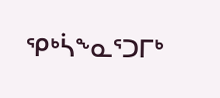ᕿᒃᓵᖕᓇᕐᑐᒥᒃ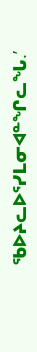ᖃᐅᔨᓚᐅᕐᓯᒪᓂᐊᓐᖏᓚᖓ.’